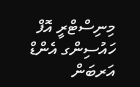މިނިސްޓްރީ އޮފް ހައުސިންގ އެންޑް އަރބަން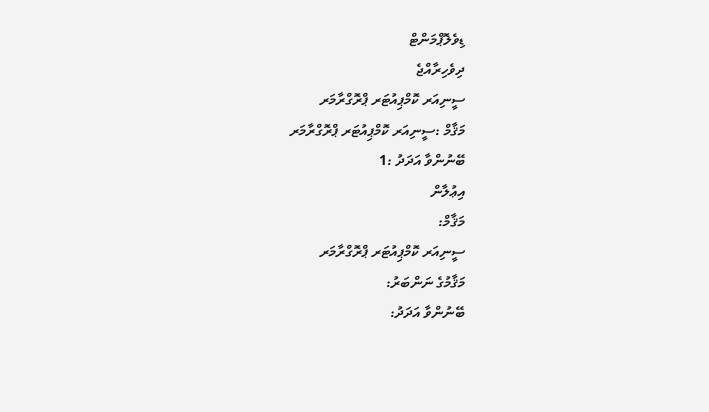ޑިވެލޮޕްމަންޓް
ދިވެހިރާއްޖެ
ސީނިއަރ ކޮމްޕިއުޓަރ ޕްރޮގްރާމަރ
މަޤާމް :ސީނިއަރ ކޮމްޕިއުޓަރ ޕްރޮގްރާމަރ
ބޭނުންވާ އަދަދު :1
އިޢުލާން
މަޤާމް:
ސީނިއަރ ކޮމްޕިއުޓަރ ޕްރޮގްރާމަރ
މަޤާމުގެ ނަންބަރު:
ބޭނުންވާ އަދަދު: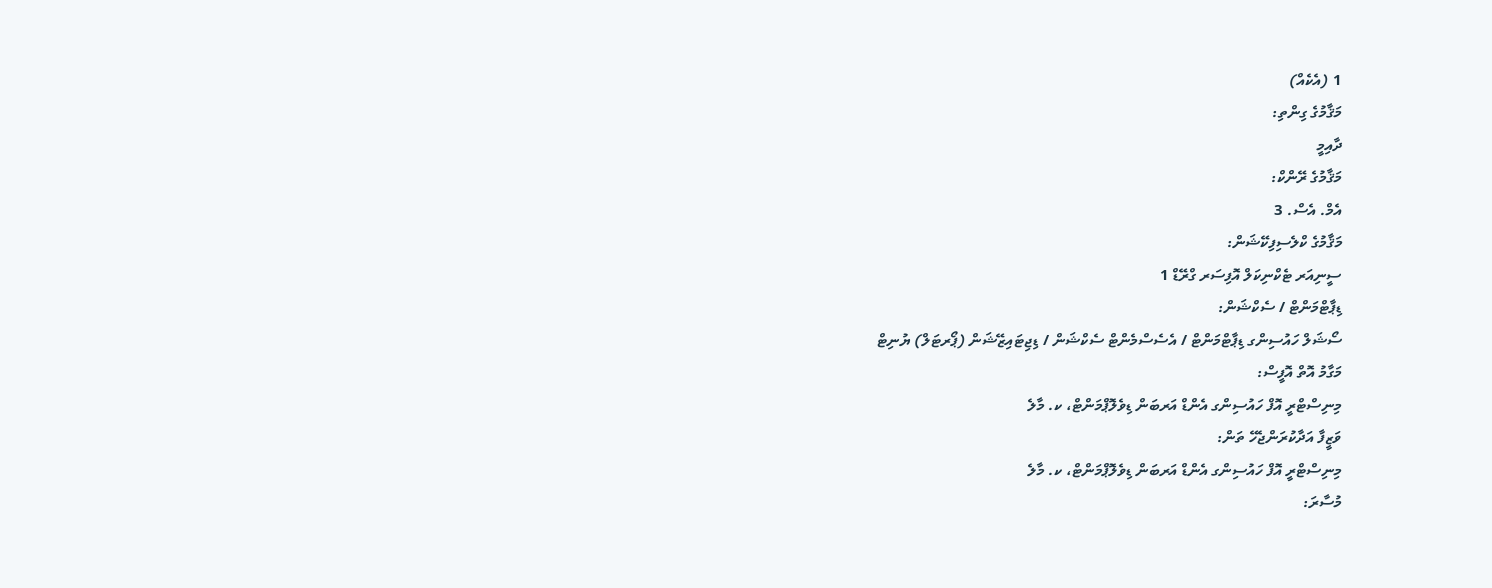1 (އެކެއް)
މަޤާމުގެ ގިންތި:
ދާއިމީ
މަޤާމުގެ ރޭންކް:
އެމް. އެސް. 3
މަޤާމުގެ ކްލެސިފިކޭޝަން:
ސީނިއަރ ޓެކްނިކަލް އޮފިސަރ ގްރޭޑް 1
ޑިޕާޓްމަންޓް / ސެކްޝަން:
ސޯޝަލް ހައުސިންގ ޑިޕާޓްމަންޓް / އެސެސްމެންޓް ސެކްޝަން / ޑިޖިޓައިޒޭޝަން (ޕޯރޓަލް) ޔުނިޓް
މަގާމު އޮތް އޮފީސް:
މިނިސްޓްރީ އޮފް ހައުސިންގ އެންޑް އަރބަން ޑިވެލޮޕްމަންޓް، ކ. މާލެ
ވަޒީފާ އަދާކުރަންޖެހޭ ތަން:
މިނިސްޓްރީ އޮފް ހައުސިންގ އެންޑް އަރބަން ޑިވެލޮޕްމަންޓް، ކ. މާލެ
މުސާރަ: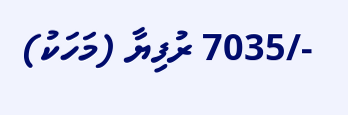-/7035 ރުފިޔާ (މަހަކު)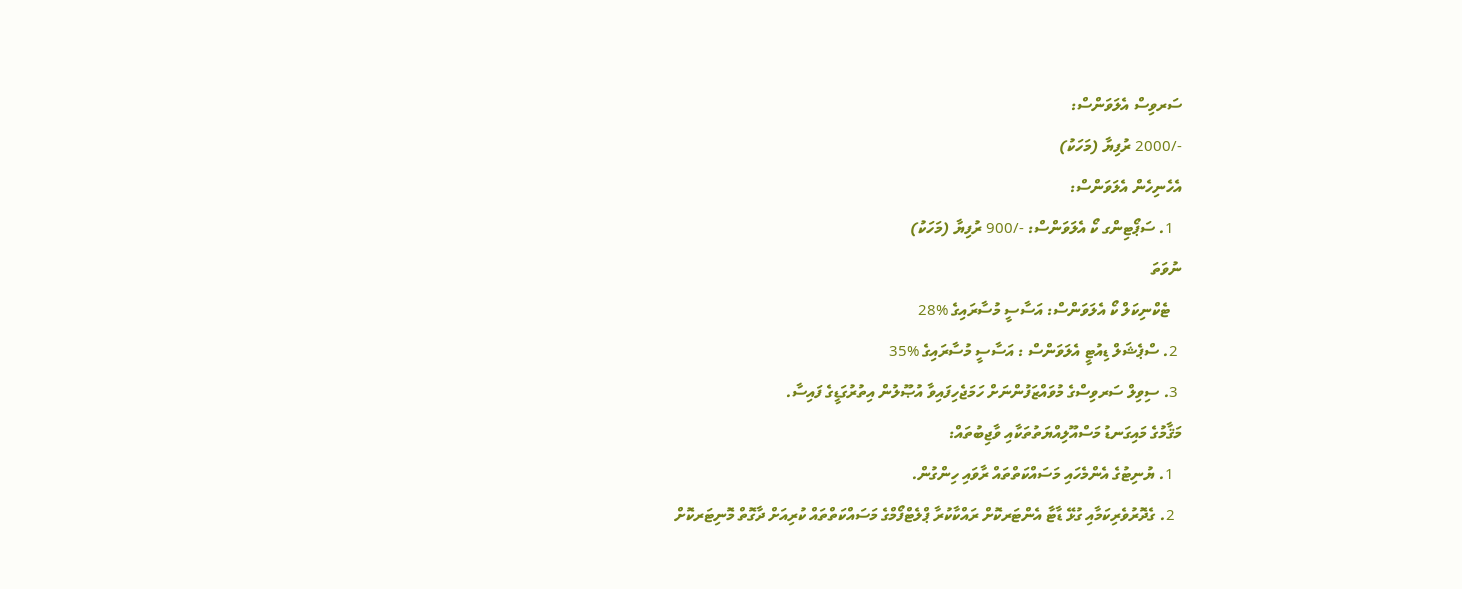ސަރވިސް އެލަވަންސް:
-/2000 ރުފިޔާ (މަހަކު)
އެހެނިހެން އެލަވަންސް:
  1. ސަޕޯޓިންގ ކޯ އެލަވަންސް: -/900 ރުފިޔާ (މަހަކު)
ނުވަތަ
   ޓެކްނިކަލް ކޯ އެލަވަންސް: އަސާސީ މުސާރައިގެ %28
 2. ސްޕެޝަލް ޑިއުޓީ އެލަވަންސް : އަސާސީ މުސާރައިގެ %35
 3. ސިވިލް ސަރވިސްގެ މުވައްޒަފުންނަށް ހަމަޖެހިފައިވާ އުޞޫލުން އިތުރުގަޑީގެ ފައިސާ.
މަޤާމުގެ މައިގަނޑު މަސްއޫލިއްޔަތުތަކާއި ވާޖިބުތައް:
  1. ޔުނިޓުގެ އެންމެހައި މަސައްކަތްތައް ރާވައި ހިންގުން.
  2. ގެދޮރުވެރިކަމާއި ގުޅޭ ޑާޓާ އެންޓަރކޮށް ރައްކާކުރާ ޕްލެޓްފޯމްގެ މަސައްކަތްތައް ކުރިއަށް ދާގޮތް މޮނިޓަރކޮށް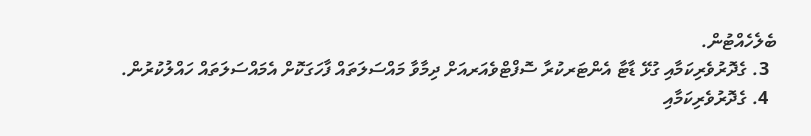ބެލެހެއްޓުން.
  3. ގެދޮރުވެރިކަމާއި ގުޅޭ ޑާޓާ އެންޓަރކުރާ ސޮފްޓްވެއަރއަށް ދިމާވާ މައްސަލަތައް ފާހަގަކޮށް އެމައްސަލަތައް ހައްލުކުރުން.
  4. ގެދޮރުވެރިކަމާއި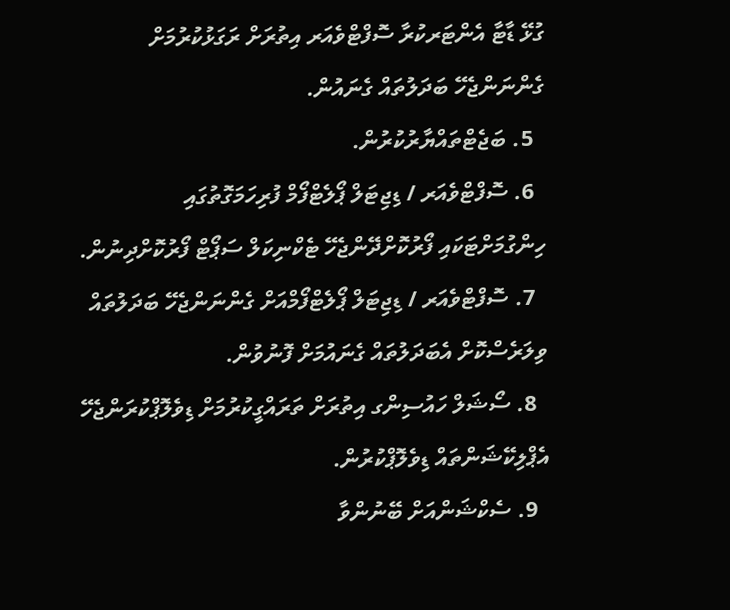ގުޅޭ ޑާޓާ އެންޓަރކުރާ ސޮފްޓްވެއަރ އިތުރަށް ރަގަޅުކުރުމަށް ގެންނަންޖެހޭ ބަދަލުތައް ގެނައުން.
  5. ބަޖެޓްތައްޔާރުކުރުން.
  6. ސޮފްޓްވެއަރ / ޑިޖިޓަލް ޕޯލެޓްފޯމް ފުރިހަމަގޮތުގައި ހިންގުމަށްޓަކައި ފޯރުކޮށްދޭންޖެހޭ ޓެކްނިކަލް ސަޕޯޓް ފޯރުކޮށްދިނުން.
  7. ސޮފްޓްވެއަރ / ޑިޖިޓަލް ޕޯލެޓްފޯމްއަށް ގެންނަންޖެހޭ ބަދަލުތައް ވިލަރެސްކޮށް އެބަދަލުތައް ގެނައުމަށް ފޮނުވުން.
  8. ސޯޝަލް ހައުސިންގ އިތުރަށް ތަރައްގީކުރުމަށް ޑިވެލޮޕްކުރަންޖެހޭ އެޕްލިކޭޝަންތައް ޑިވެލޮޕްކުރުން.
  9. ސެކްޝަންއަށް ބޭނުންވާ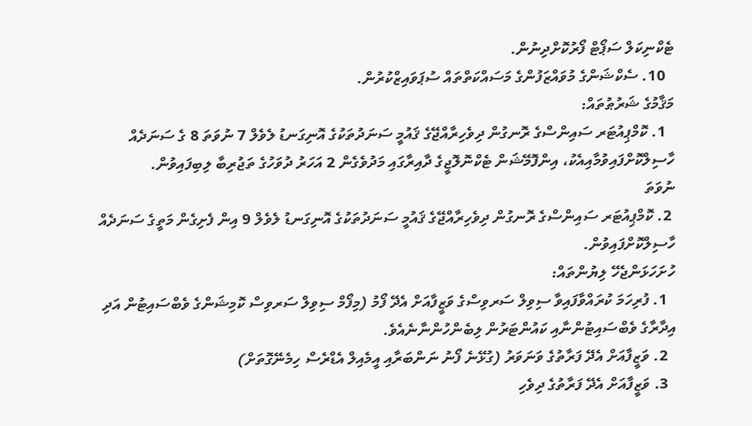ޓެކްނިކަލް ސަޕޯޓް ފޯރުކޮށްދިނުން.
  10. ސެކްޝަންގެ މުވައްޒަފުންގެ މަސައްކަތްތައް ސުޕަވައިޒްކުރުން.
މަޤާމުގެ ޝަރުޠުތައް:
  1. ކޮމްޕިއުޓަރ ސައިންސްގެ ރޮނގުން ދިވެހިރާއްޖޭގެ ޤައުމީ ސަނަދުތަކުގެ އޮނިގަނޑު ލެވެލް 7 ނުވަތަ 8 ގެ ސަނަދެއް ހާސިލްކޮށްފައިވުމާއިއެކު، އިންފޮމޭޝަން ޓެކްނޮލޮޖީގެ ދާއިރާގައި މަދުވެގެން 2 އަހަރު ދުވަހުގެ ތަޖުރިބާ ލިބިފައިވުން.
ނުވަތަ
 2. ކޮމްޕިއުޓަރ ސައިންސްގެ ރޮނގުން ދިވެހިރާއްޖޭގެ ޤައުމީ ސަނަދުތަކުގެ އޮނިގަނޑު ލެވެލް 9 އިން ފެށިގެން މަތީގެ ސަނަދެއް ހާސިލްކޮށްފައިވުން.
ހުށަހަޅަންޖެހޭ ލިޔުންތައް:
  1. ފުރިހަމަ ކުރައްވާފައިވާ ސިވިލް ސަރވިސްގެ ވަޒީފާއަށް އެދޭ ފޯމު (މިފޯމް ސިވިލް ސަރވިސް ކޮމިޝަންގެ ވެބްސައިޓުން އަދި އިދާރާގެ ވެބްސައިޓުންނާއި ކައުންޓަރުން ލިބެންހުންނާނެއެވެ.
  2. ވަޒީފާއަށް އެދޭ ފަރާތުގެ ވަނަވަރު (ގުޅޭނެ ފޯނު ނަންބަރާއި އީމެއިލް އެޑްރެސް ހިމެނޭގޮތަށް)
  3. ވަޒީފާއަށް އެދޭ ފަރާތުގެ ދިވެހި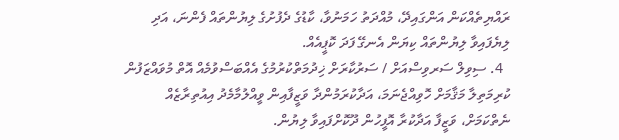ރައްޔިތެއްކަން އަންގައިދޭ، މުއްދަތު ހަމަނުވާ، ކާޑުގެ ދެފުށުގެ ލިޔުންތައް ފެންނަ، އަދި ލިޔެފައިވާ ލިޔުންތައް ކިޔަން އެނގޭ ފަދަ ކޮޕީއެއް.
  4. ސިވިލް ސަރވިސްއަށް / ސަރުކާރަށް ޚިދުމަތްކުރުމުގެ އެއްބަސްވުމެއް އޮތް މުވައްޒަފުން ކުރިމަތިލާ މަޤާމަށް ހޮވިއްޖެނަމަ، އަދާކުރަމުންދާ ވަޒީފާއިން ވީއްލުމާމެދު އިއުތިރާޒެއް ނެތްކަމަށް، ވަޒީފާ އަދާކުރާ އޮފީހުން ދޫކޮށްފައިވާ ލިޔުން.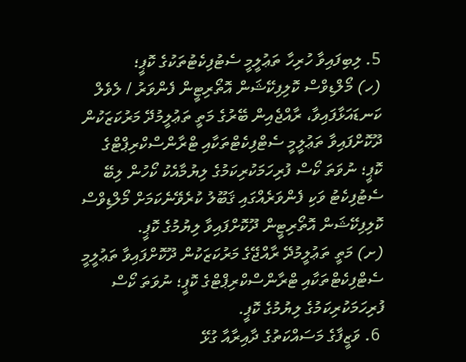5. ލިބިފައިވާ ހުރިހާ ތަޢުލީމީ ސެޓުފިކެޓުތަކުގެ ކޮޕީ؛
(ހ) މޯލްޑިވްސް ކޮލިފިކޭޝަން އޮތޯރިޓީން ފެންވަރު / ލެވެލް ކަނޑައަޅާފައިވާ، ރާއްޖެއިން ބޭރުގެ މަތީ ތަޢުލީމުދޭ މަރުކަޒަކުން ދޫކޮށްފައިވާ ތަޢުލީމީ ސެޓްފިކެޓްތަކާއި ޓްރާންސްކްރިޕްޓްގެ ކޮޕީ؛ ނުވަތަ ކޯސް ފުރިހަމަކުރިކަމުގެ ލިޔުމާއެކު ކޯހުން ލިބޭ ސެޓުފިކެޓު ވަކި ފެންވަރެއްގައި ޤަބޫލު ކުރެވޭނެކަމަށް މޯލްޑިވްސް ކޮލިފިކޭޝަން އޮތޯރިޓީން ދޫކޮށްފައިވާ ލިޔުމުގެ ކޮޕީ.
(ށ) މަތީ ތަޢުލީމުދޭ ރާއްޖޭގެ މަރުކަޒަކުން ދޫކޮށްފައިވާ ތަޢުލީމީ ސެޓްފިކެޓްތަކާއި ޓްރާންސްކްރިޕްޓްގެ ކޮޕީ؛ ނުވަތަ ކޯސް ފުރިހަމަކުރިކަމުގެ ލިޔުމުގެ ކޮޕީ.
 6. ވަޒީފާގެ މަސައްކަތުގެ ދާއިރާއާ ގުޅޭ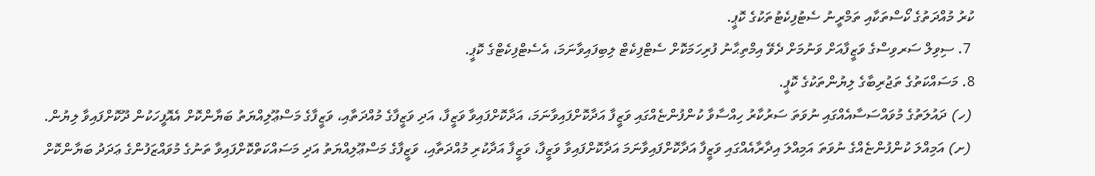ކުރު މުއްދަތުގެ ކޯސްތަކާއި ތަމްރީނު ސެޓުފިކެޓުތަކުގެ ކޮޕީ.
 7. ސިވިލް ސަރވިސްގެ ވަޒީފާއަށް ވަނުމަށް ދެވޭ އިމްތިޙާނު ފުރިހަމަކޮށް ސެޓްފިކެޓް ލިބިފައިވާނަމަ، އެސެޓްފިކެޓްގެ ކޮޕީ.
8. މަސައްކަތުގެ ތަޖުރިބާގެ ލިޔުންތަކުގެ ކޮޕީ.
 (ހ) ދައުލަތުގެ މުވައްސަސާއެއްގައި ނުވަތަ ސަރުކާރު ހިއްސާވާ ކުންފުންޏެއްގައި ވަޒީފާ އަދާކޮށްފައިވާނަމަ، އަދާކޮށްފައިވާ ވަޒީފާ، އަދި ވަޒީފާގެ މުއްދަތާއި، ވަޒީފާގެ މަސްޢޫލިއްޔަތު ބަޔާންކޮށް އެއޮފީހަކުން ދޫކޮށްފައިވާ ލިޔުން.
 (ށ) އަމިއްލަ ކުންފުންޏެއްގެ ނުވަތަ އަމިއްލަ އިދާރާއެއްގައި ވަޒީފާ އަދާކޮށްފައިވާނަމަ އަދާކޮށްފައިވާ ވަޒީފާ، ވަޒީފާ އަދާކުރި މުއްދަތާއި، ވަޒީފާގެ މަސްޢޫލިއްޔަތު އަދި މަސައްކަތްކޮށްފައިވާ ތަނުގެ މުވައްޒަފުންގެ ޢަދަދު ބަޔާންކޮށް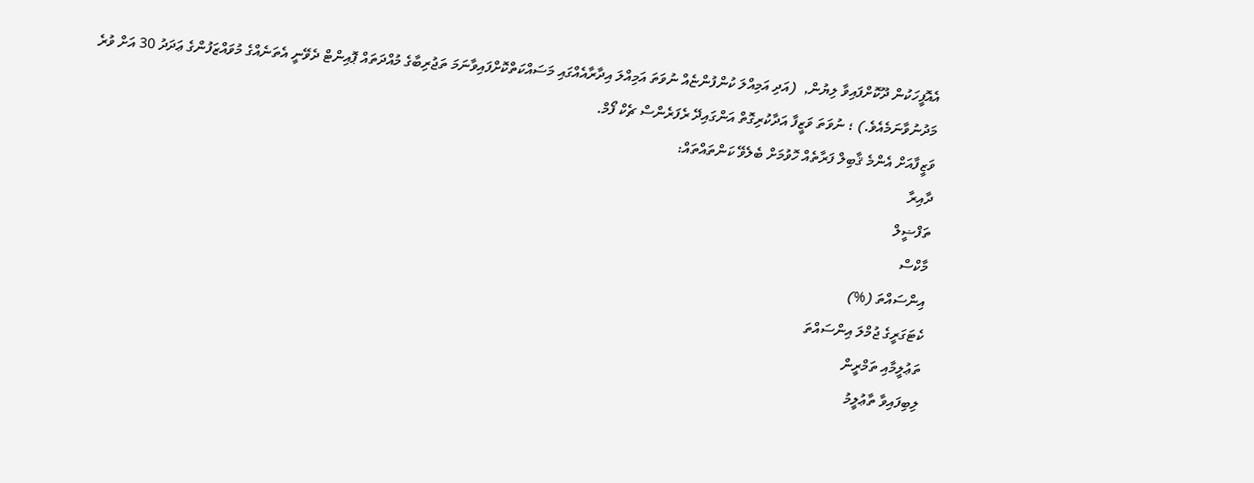އެއޮފީހަކުން ދޫކޮށްފައިވާ ލިޔުން,  (އަދި އަމިއްލަ ކުންފުންޏެއް ނުވަތަ އަމިއްލަ އިދާރާއެއްގައި މަސައްކަތްކޮށްފައިވާނަމަ ތަޖުރިބާގެ މުއްދަތައް ޕޮއިންޓް ދެވޭނީ އެތަނެއްގެ މުވައްޒަފުންގެ ޢަދަދު 30 އަށް ވުރެ މަދުނުވާނަމެއެވެ.) ؛ ނުވަތަ ވަޒީފާ އަދާކުރިގޮތް އަންގައިދޭ ރެފަރެންސް ޗެކް ފޯމް.
ވަޒީފާއަށް އެންމެ ޤާބިލް ފަރާތެއް ހޮވުމަށް ބެލެވޭ ކަންތައްތައް:
ދާއިރާ
ތަފްޟީލް
މާކްސް
އިންސައްތަ (%)
ކެޓަގަރީގެ ޖުމްލަ އިންސައްތަ
ތަޢުލީމާއި ތަމްރީން
ލިބިފައިވާ ތާޢުލީމު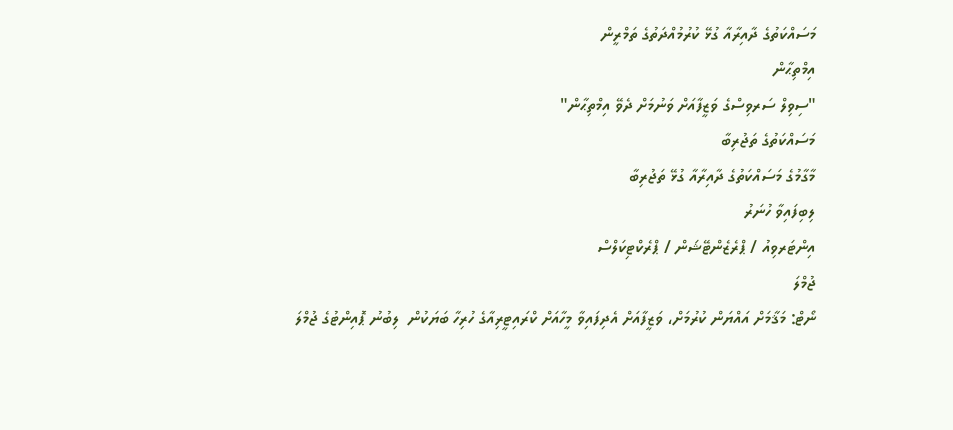މަސައްކަތުގެ ދާއިރާއާ ގުޅޭ ކުރުމުއްދަތުގެ ތަމްރީން
އިމްތިޙާން
"ސިވިލް ސަރވިސްގެ ވަޒީފާއަށް ވަނުމަށް ދެވޭ އިމްތިޙާން"
މަސައްކަތުގެ ތަޖުރިބާ
މާގާމުގެ މަސައްކަތުގެ ދާއިރާއާ ގުޅޭ ތަޖުރިބާ
ލިބިފައިވާ ހުނަރު
އިންޓަރވިއު / ޕްރެޒެންޓޭޝަން / ޕްރެކްޓިކަލްސް
ޖުމްލަ
ނޯޓް: މަޤާމަށް އައްޔަން ކުރުމަށް، ވަޒީފާއަށް އެދިފައިވާ މީހާއަށް ކްރައިޓީރިއާގެ ހުރިހާ ބަޔަކުން  ލިބުނު ޕޮއިންޓުގެ ޖުމްލަ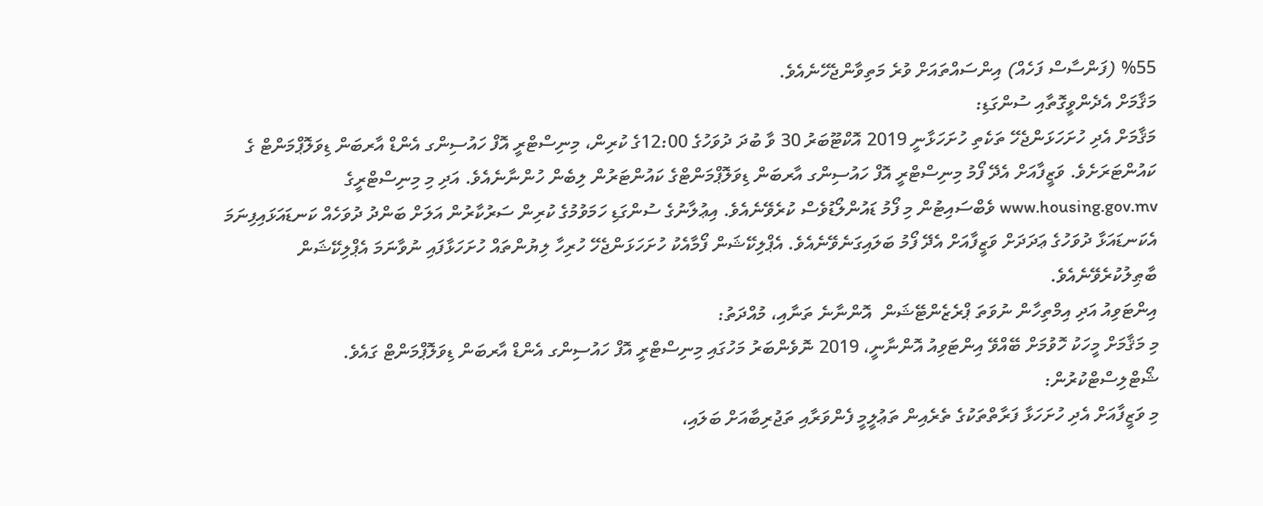%55 (ފަންސާސް ފަހެއް) އިންސައްތައަށް ވުރެ މަތިވާންޖެހޭނެއެވެ.
މަޤާމަށް އެދެންވީގޮތާއި ސުންގަޑި:
މަޤާމަށް އެދި ހުށަހަޅަންޖެހޭ ތަކެތި ހުށަހަޅާނީ 2019 އޮކްޓޫބަރު 30 ވާ ބުދަ ދުވަހުގެ 12:00ގެ ކުރިން، މިނިސްޓްރީ އޮފް ހައުސިންގ އެންޑް އާރބަން ޑިވަލޮޕްމަންޓް ގެ ކައުންޓަރަށެވެ. ވަޒީފާއަށް އެދޭ ފޯމު މިނިސްޓްރީ އޮފް ހައުސިންގ އާރބަން ޑިވަލޮޕްމަންޓްގެ ކައުންޓަރުން ލިބެން ހުންނާނެއެވެ. އަދި މި މިނިސްޓްރީގެ www.housing.gov.mv ވެބްސައިޓުން މި ފޯމު ޑައުންލޯޑުވެސް ކުރެވޭނެއެވެ. އިޢުލާނުގެ ސުންގަޑި ހަމަވުމުގެ ކުރިން ސަރުކާރުން އަލަށް ބަންދު ދުވަހެއް ކަނޑައަޅައިފިނަމަ އެކަނޑައަޅާ ދުވަހުގެ ޢަދަދަށް ވަޒީފާއަށް އެދޭ ފޯމު ބަލައިގަނެވޭނެއެވެ. އެޕްލިކޭޝަން ފޯމާއެކު ހުށަހަޅަންޖެހޭ ހުރިހާ ލިޔުންތައް ހުށަހަޅާފައި ނުވާނަމަ އެޕްލިކޭޝަން ބާޠިލުކުރެވޭނެއެވެ.
އިންޓަވިއު އަދި އިމްތިހާން ނުވަތަ ޕްރެޒެންޓޭޝަން  އޮންނާނެ ތަނާއި، މުއްދަތު:
މި މަޤާމަށް މީހަކު ހޮވުމަށް ބޭއްވޭ އިންޓަވިއު އޮންނާނީ، 2019 ނޮވެންބަރު މަހުގައި މިނިސްޓްރީ އޮފް ހައުސިންގ އެންޑް އާރބަން ޑިވަލޮޕްމަންޓް ގައެވެ.
ޝޯޓްލިސްޓްކުރުން:
މި ވަޒީފާއަށް އެދި ހުށަހަޅާ ފަރާތްތަކުގެ ތެރެއިން ތަޢުލީމީ ފެންވަރާއި ތަޖުރިބާއަށް ބަލައި،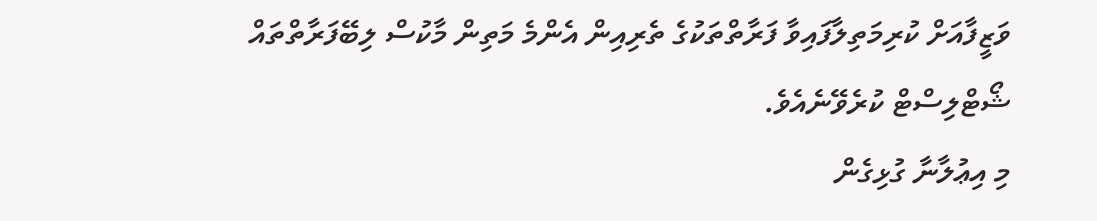ވަޒީފާއަށް ކުރިމަތިލާފައިވާ ފަރާތްތަކުގެ ތެރިއިން އެންމެ މަތިން މާކުސް ލިބޭފަރާތްތައް ޝޯޓްލިސްޓް ކުރެވޭނެއެވެ.
މި އިޢުލާނާ ގުޅިގެން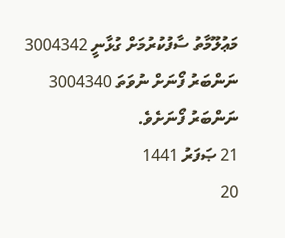މަޢުލޫމާތު ސާފުކުރުމަށް ގުޅާނީ 3004342 ނަންބަރު ފޯނަށް ނުވަތަ 3004340 ނަންބަރު ފޯނަށެވެ.
21 ޞަފަރު 1441
20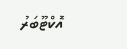އޮކްޓޫބަރު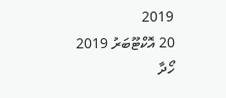2019
20 އޮކްޓޫބަރު 2019
ހޯދާ